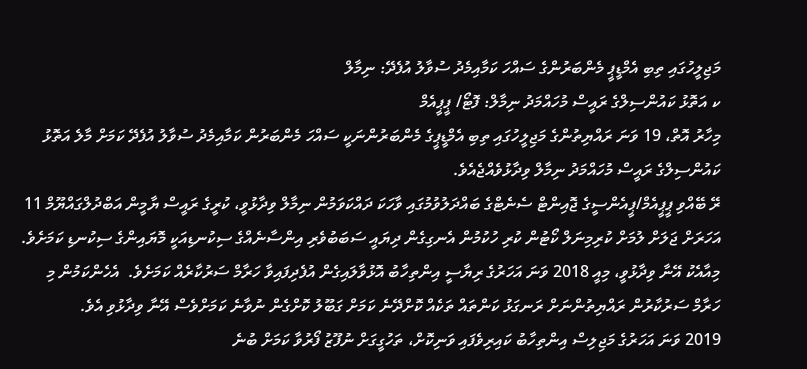މަޖިލީހުގައި ތިބި އެމްޑީޕީ މެންބަރުންގެ ސައްހަ ކަމާއިމެދު ސުވާލު އުފެދޭ: ނިމާލް
ކ އަތޮޅު ކައުންސިލްގެ ރައީސް މުހައްމަދު ނިމާލް: ފޮޓޯ/ ޕީޕީއެމް
މިހާރު އޮތް، 19 ވަނަ ރައްޔިތުންގެ މަޖިލީހުގައި ތިބި އެމްޑީޕީގެ މެންބަރުންނަކީ ސައްހަ މެންބަރުން ކަމާއިމެދު ސުވާލު އުފެދޭ ކަމަށް މާލެ އަތޮޅު ކައުންސިލްގެ ރައީސް މުހައްމަދު ނިމާލް ވިދާޅުވެއްޖެއެވެ.
ރޭ ބޭއްވި ޕީޕީއެމް/ޕީއެންސީގެ ޖޮއިންޓް ސެނެޓްގެ ބައްދަލުވުމުގައި ވާހަކަ ދައްކަވަމުން ނިމާލް ވިދާޅުވީ، ކުރީގެ ރައީސް ޔާމީން އަބްދުލްގައްޔޫމް 11 އަހަރަށް ޖަލަށް ލުމަށް ކުރިމިނަލް ކޯޓުން ކުރި ހުކުމުން އެނގިގެން ދިޔައީ ސަބަބުވެރި އިންސާނެއްގެ ސިކުނޑިއަކީ މޮޔައިންގެ ސިކުނޑި ކަމަށެވެ.
މިއާއެކު އޭނާ ވިދާޅުވީ، މިއީ 2018 ވަނަ އަހަރުގެ ރިޔާސީ އިންތިހާބު އޮޅުވާލައިގެން އުފެދިފައިވާ ހަރާމް ސަރުކާރެއް ކަމަށެވެ.  އެހެންކަމުން މި ހަރާމް ސަރުކާރުން ރައްޔިތުންނަށް ރަނގަޅު ކަންތައް ތަކެއް ކޮށްދޭނެ ކަމަށް ގަބޫލު ކޮށްގެން ނުވާނެ ކަމަށްވެސް އޭނާ ވިދާޅުވި އެވެ.
2019 ވަނަ އަހަރުގެ މަޖިލިސް އިންތިހާބު ކައިރިވެފައި ވަނިކޮށް، ތަހުގީގަށް ނުފޫޒު ފޯރުވާ ކަމަށް ބުނެ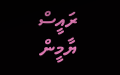ރައީސް ޔާމީން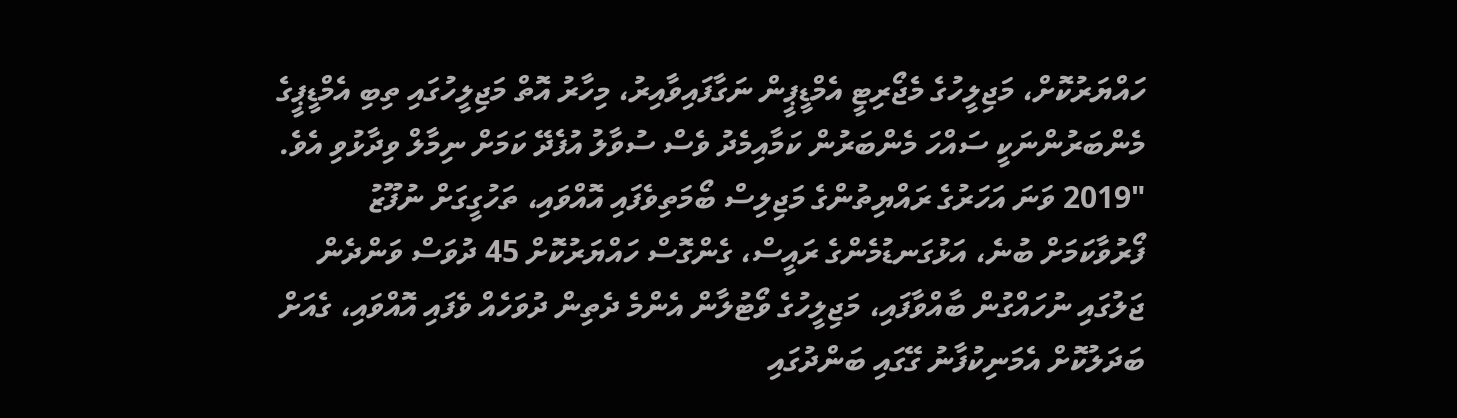ހައްޔަރުކޮށް، މަޖިލީހުގެ މެޖޯރިޓީ އެމްޑީޕީން ނަގާފައިވާއިރު، މިހާރު އޮތް މަޖިލީހުގައި ތިބި އެމްޑީޕީގެ މެންބަރުންނަކީ ސައްހަ މެންބަރުން ކަމާއިމެދު ވެސް ސުވާލު އުފެދޭ ކަމަށް ނިމާލް ވިދާޅުވި އެވެ.
"2019 ވަނަ އަހަރުގެ ރައްޔިތުންގެ މަޖިލިސް ބޯމަތިވެފައި އޮއްވައި، ތަހުގީގަށް ނުފޫޒު ފޯރުވާކަމަށް ބުނެ، އަޅުގަނޑުމެންގެ ރައީސް، ގެންގޮސް ހައްޔަރުކޮށް 45 ދުވަސް ވަންދެން ޖަލުގައި ނުހައްގުން ބާއްވާފައި، މަޖިލީހުގެ ވޯޓުލާން އެންމެ ދެތިން ދުވަހެއް ވެފައި އޮއްވައި، ގެއަށް ބަދަލުކޮށް އެމަނިކުފާނު ގޭގައި ބަންދުގައި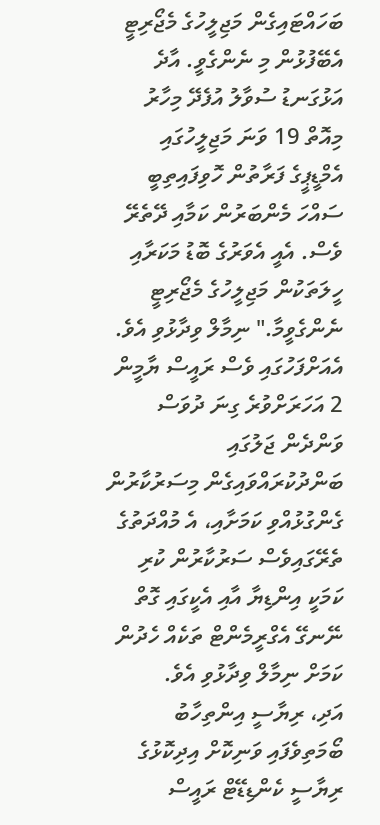ބަހައްޓައިގެން މަޖިލީހުގެ މެޖޯރިޓީ އެބޭފުޅުން މި ނެންގެވީ. އާދެ އަޅުގަނޑު ސުވާލު އުފެދޭ މިހާރު މިއޮތް 19 ވަނަ މަޖިލީހުގައި އެމްޑީޕީގެ ފަރާތުން ހޮވިފައިތިބީ ސައްހަ މެންބަރުން ކަމާއި ދޭތެރޭ ވެސް. އެއީ އެވަރުގެ ބޮޑު މަކަރާއި ހީލަތަކުން މަޖިލީހުގެ މެޖޯރިޓީ ނެންގެވީމާ." ނިމާލް ވިދާޅުވި އެވެ.
އެއަށްފަހުގައި ވެސް ރައީސް ޔާމީން 2 އަހަރަށްވުރެ ގިނަ ދުވަސް ވަންދެން ޖަލުގައި ބަންދުކުރައްވައިގެން މިސަރުކާރުން ގެންގުޅުއްވި ކަމަށާއި، އެ މުއްދަތުގެ ތެރޭގައިވެސް ސަރުކާރުން ކުރި ކަމަކީ އިންޑިޔާ އާއި އެކީގައި ގޮތް ނޭނގޭ އެގްރީމެންޓް ތަކެއް ހެދުން ކަމަށް ނިމާލް ވިދާޅުވި އެވެ.
އަދި، ރިޔާސީ އިންތިހާބު ބޯމަތިވެފައި ވަނިކޮށް އިދިކޮޅުގެ ރިޔާސީ ކެންޑިޑޭޓް ރައީސް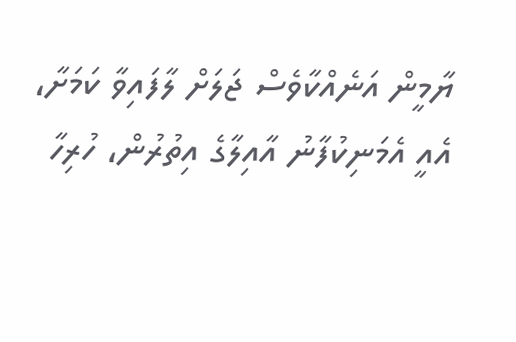ޔާމީން އަނެއްކާވެސް ޖަލަށް ލާފައިވާ ކަމަށާ، އެއީ އެމަނިކުފާނު އާއިލާގެ އިތުރުން، ހުރިހާ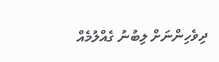ދިވެހިންނަށް ލިބުނު ގެއްލުމެއް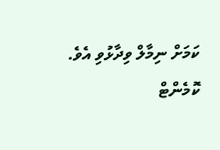ކަމަށް ނިމާލް ވިދާޅުވި އެވެ.
ކޮމެންޓް